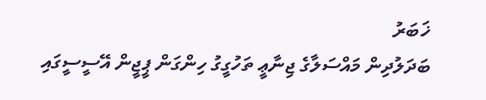ޚަބަރު
ބަދަލުދިން މައްސަލާގެ ޖިނާޢީ ތަހުގީގު ހިންގަން ޕީޖީން އޭސީސީގައި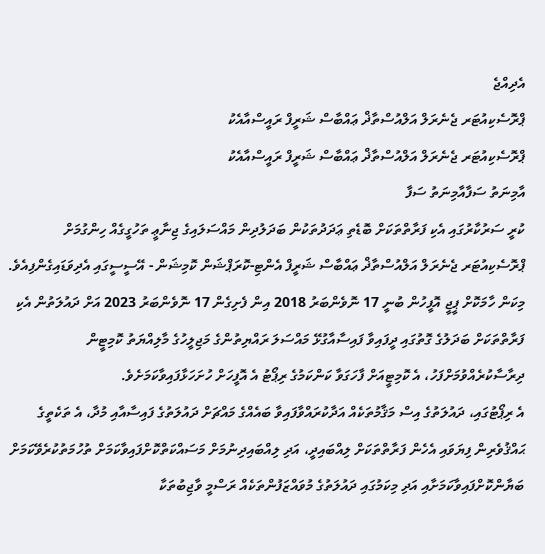އެދިއްޖެ
ޕްރޮސެކިއުޓަރ ޖެނެރަލް އަލްއުސްތާޛް ޢައްބާސް ޝަރީފް ރައީސްއާއެކު
ޕްރޮސެކިއުޓަރ ޖެނެރަލް އަލްއުސްތާޛް ޢައްބާސް ޝަރީފް ރައީސްއާއެކު
އާމިނަތު ސަފާއާމިނަތު ސަފާ
ކުރީ ސަރުކާރުގައި އެކި ފަރާތްތަކަށް ބޮޑެތި ޢަދަދުތަކުން ބަދަލުދިން މައްސަލައިގެ ޖިނާޢީ ތަހުގީގެއް ހިންގުމަށް ޕްރޮސެކިއުޓަރ ޖެނެރަލް އަލްއުސްތާޛް ޢައްބާސް ޝަރީފް އެންޓި-ކޮރަޕްޝަން ކޮމިޝަން - އޭސީސީގައި އެދިވަޑައިގެންފިއެވެ.
މިކަން ހާމަކޮށް ޕީޖީ އޮފީހުން ބުނީ 17 ނޮވެންބަރު 2018 އިން ފެށިގެން 17 ނޮވެންބަރު 2023 އަށް ދައުލަތުން އެކި ފަރާތްތަކަށް ބަދަލުގެ ގޮތުގައި ދީފައިވާ ފައިސާއާގުޅޭ މައްސަލަ ރައްޔިތުންގެ މަޖިލީހުގެ މާލިއްޔަތު ކޮމިޓީން ދިރާސާކުރެއްވުމަށްފަހު، އެ ކޮމިޓީއަށް ފާހަގަވާ ކަންކަމުގެ ރިޕޯޓު އެ އޮފީހަށް ހުށަހަޅާފައިވާކަމަށެވެ.
އެ ރިޕޯޓުގައި، ދައުލަތުގެ އިސް މަޤާމުތަކެއް އަދާކުރައްވާފައިވާ ބައެއްގެ މައްޗަށް ދައުލަތުގެ ފައިސާއާއި މުދާ، އެ ތަކެތީގެ ޙައްޤުވެރިން ފިޔަވައި އެހެން ފަރާތްތަކަށް ލިއްބައިދީ، އަދި ލިއްބައިދިނުމަށް މަސައްކަތްކޮށްފައިވާކަމަށް ތުހުމަތުކުރެވޭކަމަށް ބަޔާންކޮށްފައިވާކަމަށާއި އަދި މިކަމުގައި ދައުލަތުގެ މުވައްޒަފުންތަކެއް ރަސްމީ ވާޖިބުތަކާ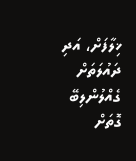ޚިލާފަށް، އަދި ދައުލަތަށް ގެއްލުންލިބޭ ގޮތަށް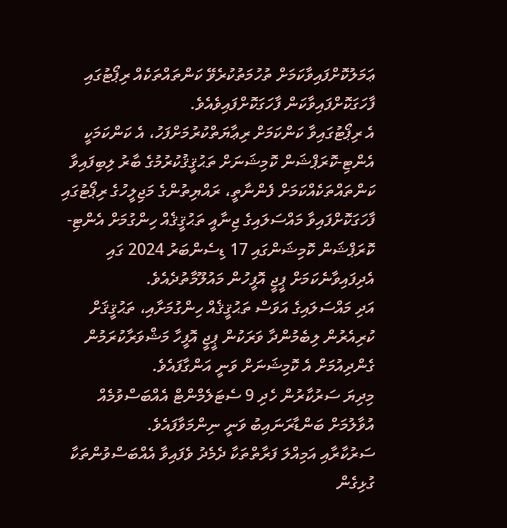ޢަމަލުކޮށްފައިވާކަމަށް ތުހުމަތުކުރެވޭ ކަންތައްތަކެއް ރިޕޯޓުގައި ފާހަގަކޮށްފައިވާކަން ފާހަގަކޮށްފައިވެއެވެ.
އެ ރިޕޯޓުގައިވާ ކަންކަމަށް ރިޢާޔަތްކުރުމަށްފަހު، އެ ކަންކަމަކީ އެންޓި-ކޮރަޕްޝަން ކޮމިޝަނަށް ތަޙުޤީޤުކުރުމުގެ ބާރު ލިބިފައިވާ ކަންތައްތަކެއްކަމަށް ފެންނާތީ، ރައްޔިތުންގެ މަޖިލީހުގެ ރިޕޯޓުގައި ފާހަގަކޮށްފައިވާ މައްސަލައިގެ ޖިނާއީ ތަޙުޤީޤެއް ހިންގުމަށް އެންޓި-ކޮރަޕްޝަން ކޮމިޝަންގައި 17 ޑިސެންބަރު 2024 ގައި އެދިފައިވާނެކަމަށް ޕީޖީ އޮފީހުން މައުލޫމާތުދެއެވެ.
އަދި މައްސަލައިގެ އަވަސް ތަޙުޤީޤެއް ހިންގުމަށާއި، ތަޙުޤީޤަށް ކުރިއެރުން ލިބެމުންދާ ވަރަކުން ޕީޖީ އޮފީހާ މަޝްވަރާކުރަމުން ގެންދިއުމަށް އެ ކޮމިޝަނަށް ވަނީ އަންގާފައެވެ.
މިދިޔަ ސަރުކާރުން ހެދި 9 ސެޓަލެމްންޓް އެއްބަސްވުމެއް އުވާލުމަށް ބަންޑާރަނައިބު ވަނީ ނިންމަވާފައެވެ.
ސަރުކާރާއި އަމިއްލަ ފަރާތްތަކާ ދެމެދު ވެފައިވާ އެއްބަސްވުންތަކާ ގުޅިގެން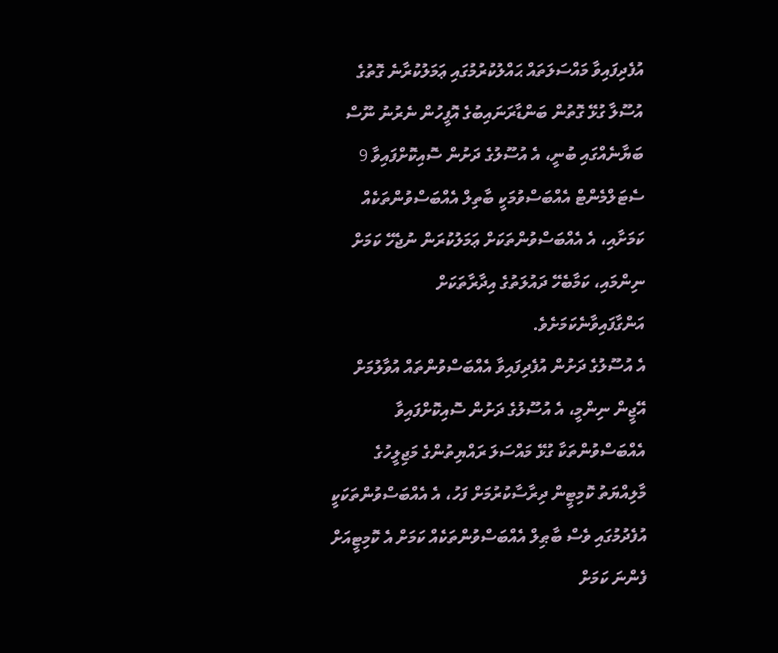އުފެދިފައިވާ މައްސަލަތައް ޙައްލުކުރުމުގައި ޢަމަލުކުރާނެ ގޮތުގެ އުސޫލާ ގުޅޭ ގޮތުން ބަންޑާރަނައިބުގެ އޮފީހުން ނެރުނު ނޫސް ބަޔާނެއްގައި ބުނީ، އެ އުސޫލުގެ ދަށުން ސޮއިކޮށްފައިވާ 9 ސެޓަލްމެންޓް އެއްބަސްވުމަކީ ބާތިލް އެއްބަސްވުންތަކެއް ކަމަށާއި، އެ އެއްބަސްވުންތަކަށް ޢަމަލުކުރަން ނުޖެހޭ ކަމަށް ނިންމައި، ކަމާބެހޭ ދައުލަތުގެ އިދާރާތަކަށް އަންގާފައިވާނެކަމަށެވެ.
އެ އުސޫލުގެ ދަށުން އުފެދިފައިވާ އެއްބަސްވުންތައް އުވާލުމަށް އޭޖީން ނިންމީ، އެ އުސޫލުގެ ދަށުން ސޮއިކޮށްފައިވާ އެއްބަސްވުންތަކާ ގުޅޭ މައްސަލަ ރައްޔިތުންގެ މަޖިލީހުގެ މާލިއްޔަތު ކޮމިޓީން ދިރާސާކުރުމަށް ފަހު، އެ އެއްބަސްވުންތަކަކީ އުފެދުމުގައި ވެސް ބާޠިލް އެއްބަސްވުންތަކެއް ކަމަށް އެ ކޮމިޓީއަށް ފެންނަ ކަމަށް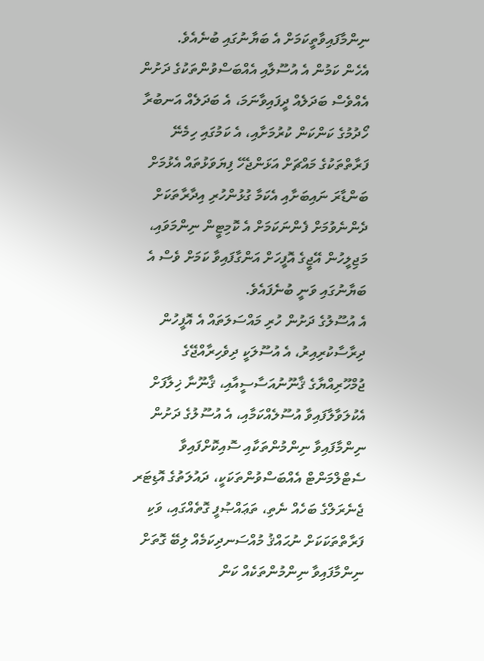ނިންމާފައިވާތީކަމަށް އެ ބަޔާނުގައި ބުނެއެވެ.
އެހެން ކަމުން އެ އުސޫލާއި އެއްބަސްވުންތަކުގެ ދަށުން އެއްވެސް ބަދަލެއް ދީފައިވާނަމަ، އެ ބަދަލެއް އަނބުރާ ހޯދުމުގެ ކަންކަން ކުރުމަށާއި، އެ ކަމުގައި ހިމެނޭ ފަރާތްތަކުގެ މައްޗަށް އަޅަންޖެހޭ ފިޔަވަޅުތައް އެޅުމަށް ބަންޑާރަ ނައިބަށާއި އެކަމާ ގުޅުންހުރި އިދާރާތަކަށް ދެންނެވުމަށް ފެންނަކަމަށް އެ ކޮމިޓީން ނިންމަވައި، މަޖިލީހުން އޭޖީގެ އޮފީހަށް އަންގާފައިވާ ކަމަށް ވެސް އެ ބަޔާނުގައި ވަނީ ބުނެފައެވެ.
އެ އުސޫލުގެ ދަށުން ހުރި މައްސަލަތައް އެ އޮފީހުން ދިރާސާކުރިއިރު، އެ އުސޫލަކީ ދިވެހިރާއްޖޭގެ ޖުމްހޫރިއްޔާގެ ޤާނޫނުއަސާސީއާއި، ޤާނޫނާ ޚިލާފަށް އެކުލަވާލާފައިވާ އުސޫލެއްކަމާއި، އެ އުސޫލުގެ ދަށުން ނިންމާފައިވާ ނިންމުންތަކާއި ސޮއިކޮށްފައިވާ ސެޓްލްމަންޓް އެއްބަސްވުންތަކަކީ، ދައުލަތުގެ އޮޑިޓަރ ޖެނެރަލްގެ ބަހެއް ނެތި، ތަޢައްޞުފީ ގޮތެއްގައި، ވަކި ފަރާތްތަކަކަށް ނުޙައްޤު މުއްސަނދިކަމެއް ލިބޭ ގޮތަށް ނިންމާފައިވާ ނިންމުންތަކެއް ކަން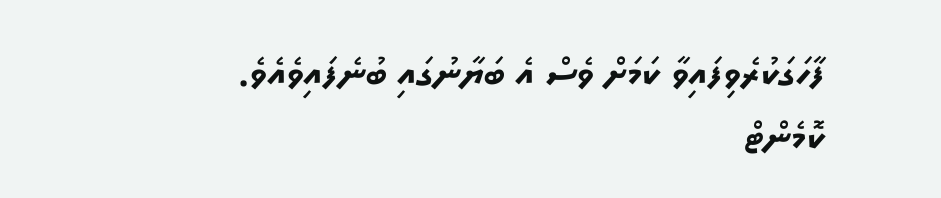ފާހަގަކުރެވިފައިވާ ކަމަށް ވެސް އެ ބަޔާނުގައި ބުނެފައިވެއެވެ.
ކޮމެންޓް